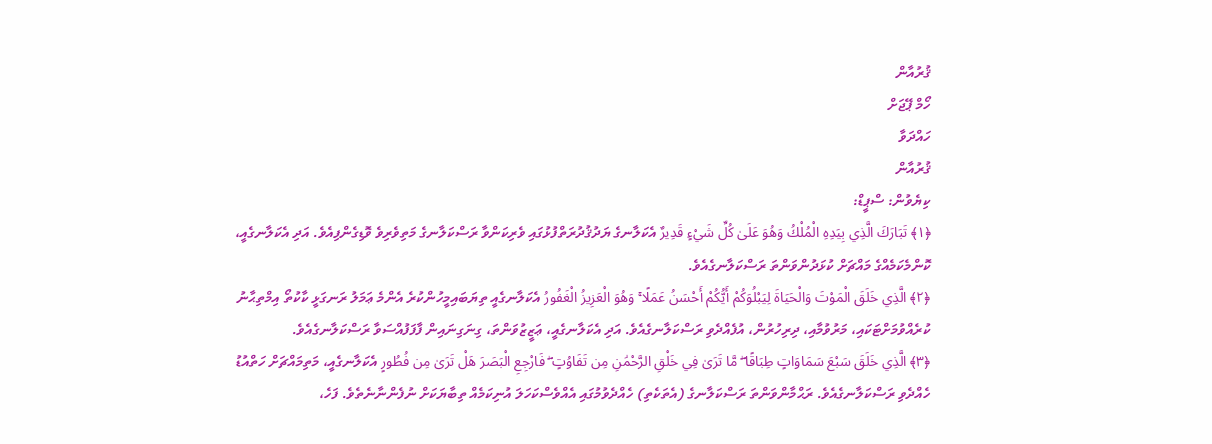ޤުރުއާން
ހޯމް ޕޭޖަށް
ހައްދަވާ
ޤުރުއާން
ކިޔެވުން: ސްޕީޑް:
﴿١﴾ تَبَارَكَ الَّذِي بِيَدِهِ الْمُلْكُ وَهُوَ عَلَىٰ كُلِّ شَيْءٍ قَدِيرٌ އެކަލާނގެ ޔަދުޤުދުރަތްފުޅުގައި ވެރިކަންވާ ރަސްކަލާނގެ މަތިވެރިވެ ވޮޑިގެންފިއެވެ. އަދި އެކަލާނގެއީ، ކޮންމެކަމެއްގެ މައްޗަށް ކުޅަދުންވަންތަ ރަސްކަލާނގެއެވެ.
﴿٢﴾ الَّذِي خَلَقَ الْمَوْتَ وَالْحَيَاةَ لِيَبْلُوَكُمْ أَيُّكُمْ أَحْسَنُ عَمَلًا ۚ وَهُوَ الْعَزِيزُ الْغَفُورُ އެކަލާނގެއީ ތިޔަބައިމީހުންކުރެ އެންމެ ޢަމަލު ރަނގަޅީ ކާކުތޯ އިމްތިޙާނު ކުރެއްވުމަށްޓަކައި، މަރުވުމާއި، ދިރިހުރުން، އުފެއްދެވި ރަސްކަލާނގެއެވެ. އަދި އެކަލާނގެއީ، ޢަޒީޒުވަންތަ، ގިނަގިނައިން ފާފަފުއްސަވާ ރަސްކަލާނގެއެވެ.
﴿٣﴾ الَّذِي خَلَقَ سَبْعَ سَمَاوَاتٍ طِبَاقًا ۖ مَّا تَرَىٰ فِي خَلْقِ الرَّحْمَٰنِ مِن تَفَاوُتٍ ۖ فَارْجِعِ الْبَصَرَ هَلْ تَرَىٰ مِن فُطُورٍ އެކަލާނގެއީ، މަތިމައްޗަށް ހަތްއުޑު ހެއްދެވި ރަސްކަލާނގެއެވެ. ރަޙްމާންވަންތަ ރަސްކަލާނގެ (އެތަކެތި) ހެއްދެވުމުގައި އެއްވެސްކަހަލަ އުނިކަމެއް ތިބާޔަކަށް ނުފެންނާނެތެވެ. ފަހެ،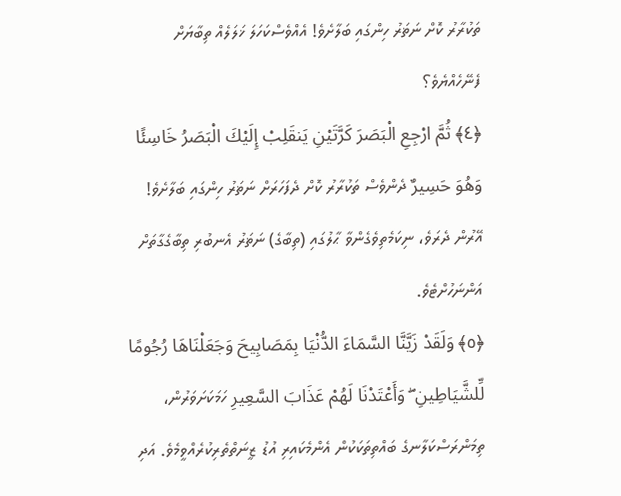ތަކުރާރު ކޮށް ނަޡަރު ހިންގައި ބަލާށެވެ! އެއްވެސްކަހަލަ ޚަލަލެއް ތިބާޔަށް ފެނޭހެއްޔެވެ؟
﴿٤﴾ ثُمَّ ارْجِعِ الْبَصَرَ كَرَّتَيْنِ يَنقَلِبْ إِلَيْكَ الْبَصَرُ خَاسِئًا وَهُوَ حَسِيرٌ ދެންވެސް ތަކުރާރު ކޮށް ދެފަހަރަށް ނަޡަރު ހިންގައި ބަލާށެވެ! އޭރުން ދެރަވެ، ނިކަމެތިވެގެންވާ ޙާލުގައި (ތިބާގެ) ނަޡަރު އެނބުރި ތިބާގެގާތަށް އަންނަހުށްޓެވެ.
﴿٥﴾ وَلَقَدْ زَيَّنَّا السَّمَاءَ الدُّنْيَا بِمَصَابِيحَ وَجَعَلْنَاهَا رُجُومًا لِّلشَّيَاطِينِ ۖ وَأَعْتَدْنَا لَهُمْ عَذَابَ السَّعِيرِ ހަމަކަށަވަރުން، ތިމަންރަސްކަލާނގެ ބައްތިތަކަކުން އެންމެކައިރި އުޑު ޒީނަތްތެރިކުރެއްވީމެވެ. އަދި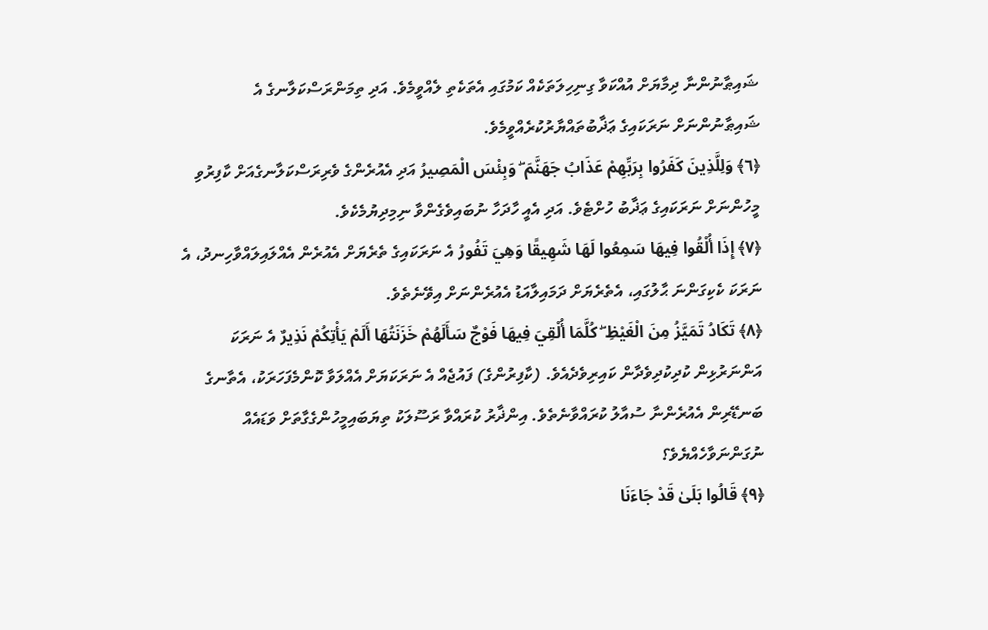ޝައިޠާނުންނާ ދިމާޔަށް އުއްކަވާ ގިނިހިލަތަކެއް ކަމުގައި އެތަކެތި ލެއްވީމެވެ. އަދި ތިމަންރަސްކަލާނގެ އެ ޝައިޠާނުންނަށް ނަރަކައިގެ ޢަޛާބުތައްޔާރުކުރެއްވީމެވެ.
﴿٦﴾ وَلِلَّذِينَ كَفَرُوا بِرَبِّهِمْ عَذَابُ جَهَنَّمَ ۖ وَبِئْسَ الْمَصِيرُ އަދި އެއުރެންގެ ވެރިރަސްކަލާނގެއަށް ކާފިރުވި މީހުންނަށް ނަރަކައިގެ ޢަޛާބު ހުށްޓެވެ. އަދި އެއީ ހާދަހާ ނުބައިވެގެންވާ ނިމިދިޔުމެކެވެ.
﴿٧﴾ إِذَا أُلْقُوا فِيهَا سَمِعُوا لَهَا شَهِيقًا وَهِيَ تَفُورُ އެ ނަރަކައިގެ ތެރެޔަށް އެއުރެން އެއްލައިލައްވާހިނދު، އެ ނަރަކަ ކެކިގަންނަ ޙާލުގައި، އެތެރެޔަށް ދަމައިލާއަޑު އެއުރެންނަށް އިވޭނެތެވެ.
﴿٨﴾ تَكَادُ تَمَيَّزُ مِنَ الْغَيْظِ ۖ كُلَّمَا أُلْقِيَ فِيهَا فَوْجٌ سَأَلَهُمْ خَزَنَتُهَا أَلَمْ يَأْتِكُمْ نَذِيرٌ އެ ނަރަކަ އަންނަރުޅިން ކުދިކުދިވެދާން ކައިރިވެދެއެވެ. (ކާފިރުންގެ) ފައުޖެއް އެ ނަރަކަޔަށް އެއްލަވާ ކޮންމެފަހަރަކު، އެތާނގެ ބަނޑޭރިން އެއުރެންނާ ސުއާލު ކުރައްވާނެތެވެ. އިންޛާރު ކުރައްވާ ރަސޫލަކު ތިޔަބައިމީހުންގެގާތަށް ވަޑައެއް ނުގަންނަވާހެއްޔެވެ؟
﴿٩﴾ قَالُوا بَلَىٰ قَدْ جَاءَنَا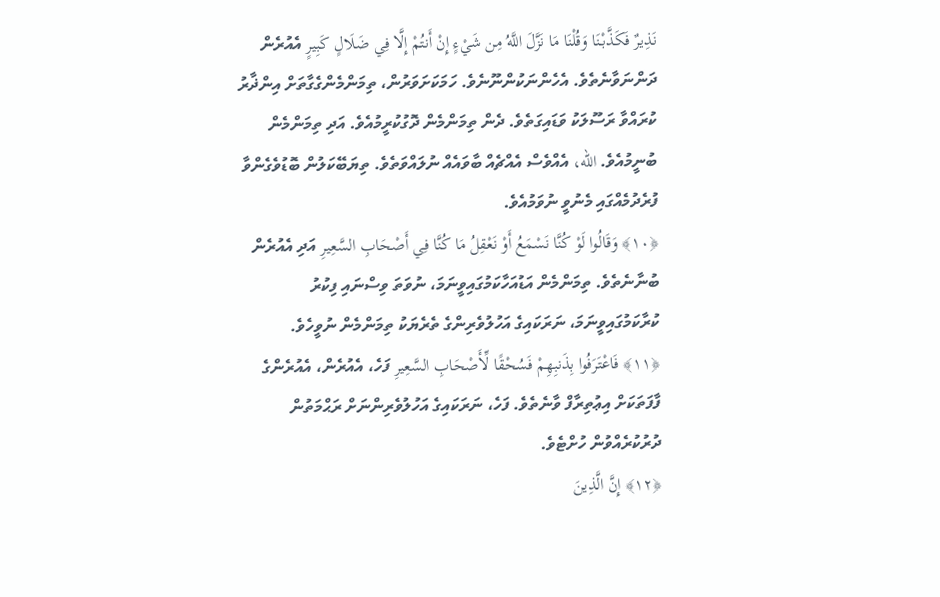نَذِيرٌ فَكَذَّبْنَا وَقُلْنَا مَا نَزَّلَ اللَّهُ مِن شَيْءٍ إِنْ أَنتُمْ إِلَّا فِي ضَلَالٍ كَبِيرٍ އެއުރެން ދަންނަވާނެތެވެ. އެހެންނަކުންނޫނެވެ. ހަމަކަށަވަރުން، ތިމަންމެންގެގާތަށް އިންޛާރު ކުރައްވާ ރަސޫލަކު ވަޑައިގަތެވެ. ދެން ތިމަންމެން ދޮގުކުރީމުއެވެ. އަދި ތިމަންމެން ބުނީމުއެވެ. الله، އެއްވެސް އެއްޗެއް ބާވައެއް ނުލައްވަތެވެ. ތިޔަބޭކަލުން ބޮޑުވެގެންވާ ފުރެދުމެއްގައި މެނުވީ ނުވަމުއެވެ.
﴿١٠﴾ وَقَالُوا لَوْ كُنَّا نَسْمَعُ أَوْ نَعْقِلُ مَا كُنَّا فِي أَصْحَابِ السَّعِيرِ އަދި އެއުރެން ބުނާނެތެވެ. ތިމަންމެން އަޑުއަހާކަމުގައިވީނަމަ، ނުވަތަ ވިސްނައި ފިކުރު ކުރާކަމުގައިވީނަމަ، ނަރަކައިގެ އަހުލުވެރިންގެ ތެރެޔަކު ތިމަންމެން ނުވީހެވެ.
﴿١١﴾ فَاعْتَرَفُوا بِذَنبِهِمْ فَسُحْقًا لِّأَصْحَابِ السَّعِيرِ ފަހެ، އެއުރެން، އެއުރެންގެ ފާފަތަކަށް އިޢުތިރާފް ވާނެތެވެ. ފަހެ، ނަރަކައިގެ އަހުލުވެރިންނަށް ރަޙްމަތުން ދުރުކުރެއްވުން ހުށްޓެވެ.
﴿١٢﴾ إِنَّ الَّذِينَ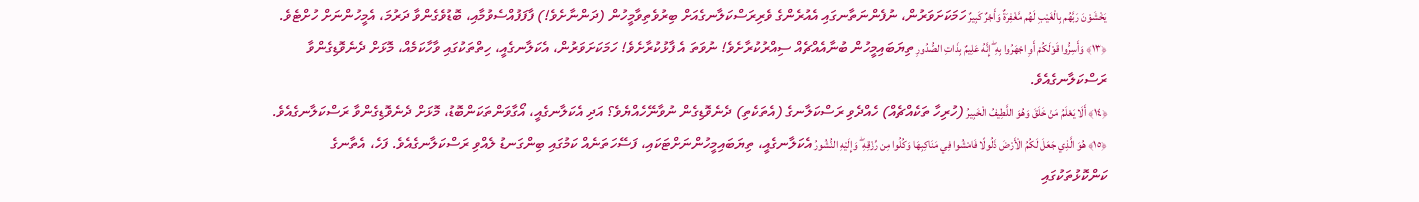يَخْشَوْنَ رَبَّهُم بِالْغَيْبِ لَهُم مَّغْفِرَةٌ وَأَجْرٌ كَبِيرٌ ހަމަކަށަވަރުން، ނުފެންނަތާނގައި އެއުރެންގެ ވެރިރަސްކަލާނގެއަށް ބިރުވެތިވާމީހުން (ދަންނާށެވެ!) ފާފަފުއްސެވުމާއި، ބޮޑުވެގެންވާ ދަރުމަ، އެމީހުންނަށް ހުށްޓެވެ.
﴿١٣﴾ وَأَسِرُّوا قَوْلَكُمْ أَوِ اجْهَرُوا بِهِ ۖ إِنَّهُ عَلِيمٌ بِذَاتِ الصُّدُورِ ތިޔަބައިމީހުން ބުނާއެއްޗެއް ސިއްރުކުރާށެވެ! ނުވަތަ އެ ފާޅުކުރާށެވެ! ހަމަކަށަވަރުން، އެކަލާނގެއީ، ހިތްތަކުގައި ވާހާކަމެއް، މޮޅަށް ދެނެވޮޑިގެންވާ ރަސްކަލާނގެއެވެ.
﴿١٤﴾ أَلَا يَعْلَمُ مَنْ خَلَقَ وَهُوَ اللَّطِيفُ الْخَبِيرُ (ހުރިހާ ތަކެއްޗެއް) ހެއްދެވި ރަސްކަލާނގެ (އެތަކެތި) ދެނެވޮޑިގެން ނުވާނޭހެއްޔެވެ؟ އަދި އެކަލާނގެއީ، އޯގާވަންތަކަންބޮޑު، މޮޅަށް ދެނެވޮޑިގެންވާ ރަސްކަލާނގެއެވެ.
﴿١٥﴾ هُوَ الَّذِي جَعَلَ لَكُمُ الْأَرْضَ ذَلُولًا فَامْشُوا فِي مَنَاكِبِهَا وَكُلُوا مِن رِّزْقِهِ ۖ وَإِلَيْهِ النُّشُورُ އެކަލާނގެއީ، ތިޔަބައިމީހުންނަށްޓަކައި، ފަސޭހަތަނެއް ކަމުގައި ބިންގަނޑު ލެއްވި ރަސްކަލާނގެއެވެ. ފަހެ، އެތާނގެ ކަންކޮޅުތަކުގައި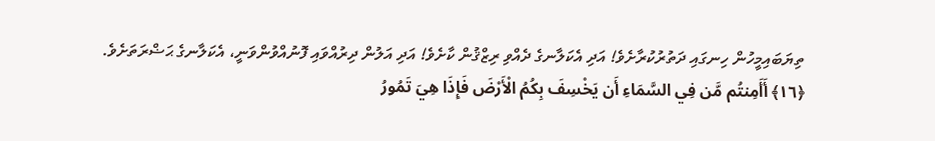ތިޔަބައިމީހުން ހިނގައި ދަތުރުކުރާށެވެ! އަދި އެކަލާނގެ ދެއްވި ރިޒްޤުން ކާށެވެ! އަދި އަލުން ދިރުއްވައި ފޮނުއްވުންވަނީ، އެކަލާނގެ ޙަޟްރަތަށެވެ.
﴿١٦﴾ أَأَمِنتُم مَّن فِي السَّمَاءِ أَن يَخْسِفَ بِكُمُ الْأَرْضَ فَإِذَا هِيَ تَمُورُ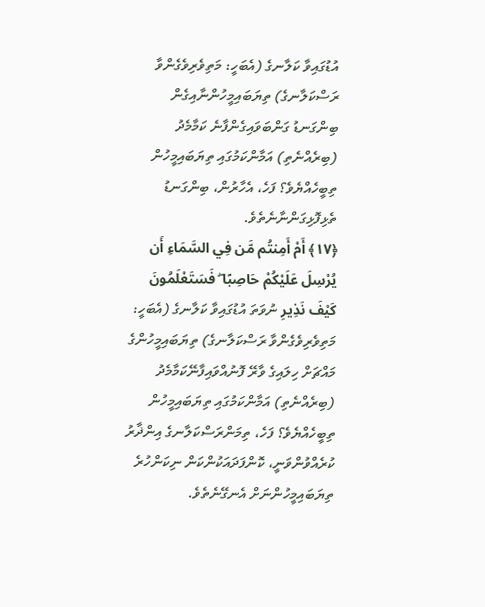އުޑުގައިވާ ކަލާނގެ (އެބަހީ: މަތިވެރިވެގެންވާ ރަސްކަލާނގެ) ތިޔަބައިމީހުންނާއިގެން ބިންގަނޑު ގަންބަވައިގެންފާނެ ކަމާމެދު (ބިރެއްނެތި) އަމާންކަމުގައި ތިޔަބައިމީހުން ތިބީހެއްޔެވެ؟ ފަހެ، އެހާރުން، ބިންގަނޑު ތެޅިފޮޅިގަންނާނެތެވެ.
﴿١٧﴾ أَمْ أَمِنتُم مَّن فِي السَّمَاءِ أَن يُرْسِلَ عَلَيْكُمْ حَاصِبًا ۖ فَسَتَعْلَمُونَ كَيْفَ نَذِيرِ ނުވަތަ އުޑުގައިވާ ކަލާނގެ (އެބަހީ: މަތިވެރިވެގެންވާ ރަސްކަލާނގެ) ތިޔަބައިމީހުންގެ މައްޗަށް ހިލައިގެ ވާރޭ ފޮނުއްވައިފާނޭކަމާމެދު (ބިރެއްނެތި) އަމާންކަމުގައި ތިޔަބައިމީހުން ތިބީހެއްޔެވެ؟ ފަހެ، ތިމަންރަސްކަލާނގެ އިންޛާރު ކުރެއްވުންވަނީ، ކޮންފަދައަކުންކަން ނިކަންހުރެ ތިޔަބައިމީހުންނަށް އެނގޭނެތެވެ.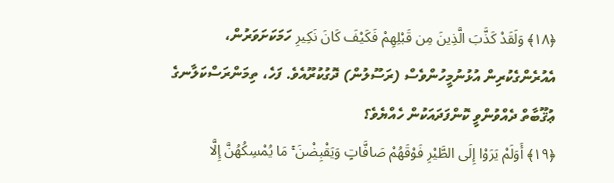﴿١٨﴾ وَلَقَدْ كَذَّبَ الَّذِينَ مِن قَبْلِهِمْ فَكَيْفَ كَانَ نَكِيرِ ހަމަކަށަވަރުން، އެއުރެންގެކުރިން އުޅުނުމީހުންވެސް (ރަސޫލުން) ދޮގުކުރޫއެވެ. ފަހެ، ތިމަންރަސްކަލާނގެ ޢުޤޫބާތް ދެއްވުންވީ ކޮންފަދައަކުން ހެއްޔެވެ؟
﴿١٩﴾ أَوَلَمْ يَرَوْا إِلَى الطَّيْرِ فَوْقَهُمْ صَافَّاتٍ وَيَقْبِضْنَ ۚ مَا يُمْسِكُهُنَّ إِلَّا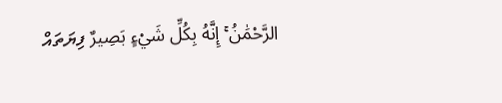الرَّحْمَٰنُ ۚ إِنَّهُ بِكُلِّ شَيْءٍ بَصِيرٌ ފިޔަތައް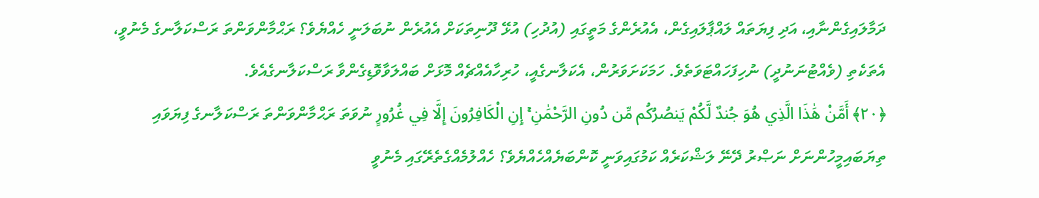ދަމާލައިގެންނާއި، އަދި ފިޔަތައް ލައްޕާލައިގެން، އެއުރެންގެ މަތީގައި (އުދުހި) އުޅޭ ދޫނިތަކަށް އެއުރެން ނުބަލަނީ ހެއްޔެވެ؟ ރަޙްމާންވަންތަ ރަސްކަލާނގެ މެނުވީ، އެތަކެތި (ވެއްޓުނަނުދީ) ނުހިފަހައްޓަވަތެވެ. ހަމަކަށަވަރުން، އެކަލާނގެއީ، ހުރިހާއެއްޗެއް މޮޅަށް ބައްލަވާވޮޑިގެންވާ ރަސްކަލާނގެއެވެ.
﴿٢٠﴾ أَمَّنْ هَٰذَا الَّذِي هُوَ جُندٌ لَّكُمْ يَنصُرُكُم مِّن دُونِ الرَّحْمَٰنِ ۚ إِنِ الْكَافِرُونَ إِلَّا فِي غُرُورٍ ނުވަތަ ރަޙްމާންވަންތަ ރަސްކަލާނގެ ފިޔަވައި ތިޔަބައިމީހުންނަށް ނަޞްރު ދޭނޭ ލަޝްކަރެއް ކަމުގައިވަނީ ކޮންބަޔެއްހެއްޔެވެ؟ ހެއްލުމެއްގެތެރޭގައި މެނުވީ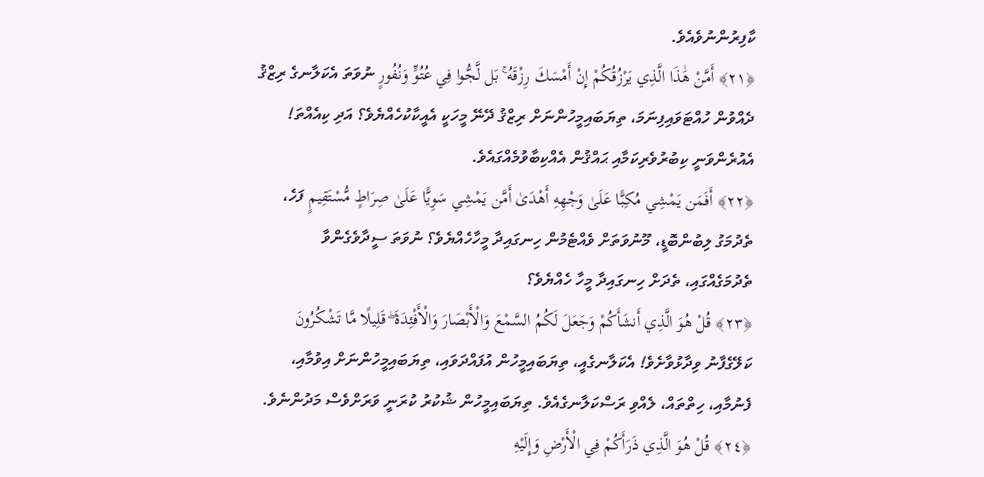ކާފިރުންނުވެއެވެ.
﴿٢١﴾ أَمَّنْ هَٰذَا الَّذِي يَرْزُقُكُمْ إِنْ أَمْسَكَ رِزْقَهُ ۚ بَل لَّجُّوا فِي عُتُوٍّ وَنُفُورٍ ނުވަތަ އެކަލާނގެ ރިޒްޤު ދެއްވުން ހުއްޓަވައިފިނަމަ، ތިޔަބައިމީހުންނަށް ރިޒްޤު ދޭނޭ މީހަކީ އެއީކާކުހެއްޔެވެ؟ އަދި ކިއެއްތަ! އެއުރެންވަނީ ކިބުރުވެރިކަމާއި ޙައްޤުން އެއްކިބާވުމެއްގައެވެ.
﴿٢٢﴾ أَفَمَن يَمْشِي مُكِبًّا عَلَىٰ وَجْهِهِ أَهْدَىٰ أَمَّن يَمْشِي سَوِيًّا عَلَىٰ صِرَاطٍ مُّسْتَقِيمٍ ފަހެ، ތެދުމަގު ލިބުންބޮޑީ، މޫނުވަތަށް ވެއްޓެމުން ހިނގައިދާ މީހާހެއްޔެވެ؟ ނުވަތަ ސީދާވެގެންވާ ތެދުމަގެއްގައި، ތެދަށް ހިނގައިދާ މީހާ ހެއްޔެވެ؟
﴿٢٣﴾ قُلْ هُوَ الَّذِي أَنشَأَكُمْ وَجَعَلَ لَكُمُ السَّمْعَ وَالْأَبْصَارَ وَالْأَفْئِدَةَ ۖ قَلِيلًا مَّا تَشْكُرُونَ ކަލޭގެފާނު ވިދާޅުވާށެވެ! އެކަލާނގެއީ، ތިޔަބައިމީހުން އުފައްދަވައި، ތިޔަބައިމީހުންނަށް އިވުމާއި، ފެނުމާއި، ހިތްތައް، ލެއްވި ރަސްކަލާނގެއެވެ. ތިޔަބައިމީހުން ޝުކުރު ކުރަނީ ވަރަށްވެސް މަދުންނެވެ.
﴿٢٤﴾ قُلْ هُوَ الَّذِي ذَرَأَكُمْ فِي الْأَرْضِ وَإِلَيْهِ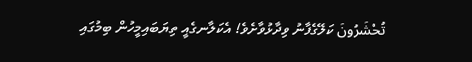تُحْشَرُونَ ކަލޭގެފާނު ވިދާޅުވާށެވެ! އެކަލާނގެއީ ތިޔަބައިމީހުން ބިމުގައި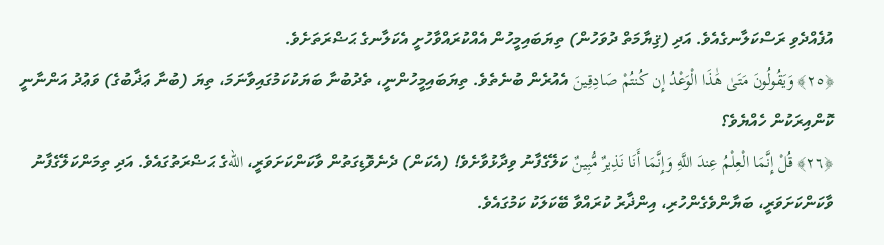އުފެއްދެވި ރަސްކަލާނގެއެވެ. އަދި (ޤިޔާމަތް ދުވަހުން) ތިޔަބައިމީހުން އެއްކުރައްވާހުށީ އެކަލާނގެ ޙަޟްރަތަށެވެ.
﴿٢٥﴾ وَيَقُولُونَ مَتَىٰ هَٰذَا الْوَعْدُ إِن كُنتُمْ صَادِقِينَ އެއުރެން ބުނެތެވެ. ތިޔަބައިމީހުންނީ، ތެދުބުނާ ބަޔަކުކަމުގައިވާނަމަ، ތިޔަ (ބުނާ ޢަޛާބުގެ) ވަޢުދު އަންނާނީ ކޮންއިރަކުން ހެއްޔެވެ؟
﴿٢٦﴾ قُلْ إِنَّمَا الْعِلْمُ عِندَ اللَّهِ وَإِنَّمَا أَنَا نَذِيرٌ مُّبِينٌ ކަލޭގެފާނު ވިދާޅުވާށެވެ! (އެކަން) ދެނެވޮޑިގަތުން ވާކަންކަށަވަރީ، اللهގެ ޙަޟްރަތުގައެވެ. އަދި ތިމަންކަލޭގެފާނު ވާކަންކަށަވަރީ، ބަޔާންވެގެންހުރި، އިންޛާރު ކުރައްވާ ބޭކަލަކު ކަމުގައެވެ.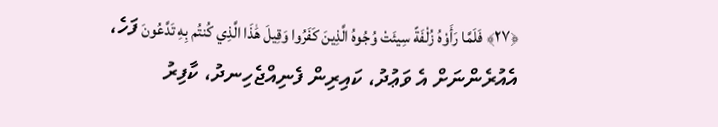﴿٢٧﴾ فَلَمَّا رَأَوْهُ زُلْفَةً سِيئَتْ وُجُوهُ الَّذِينَ كَفَرُوا وَقِيلَ هَٰذَا الَّذِي كُنتُم بِهِ تَدَّعُونَ ފަހެ، އެއުރެންނަށް އެ ވަޢުދު، ކައިރިން ފެނިއްޖެހިނދު، ކާފިރު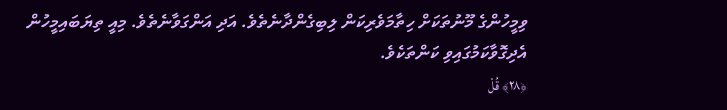ވިމީހުންގެ މޫނުތަކަށް ހިތާމަވެރިކަން ލިބިގެންދާނެތެވެ. އަދި އަންގަވާނެތެވެ. މިއީ ތިޔަބައިމީހުން އެދިގޮވާކަމުގައިވި ކަންތަކެވެ.
﴿٢٨﴾ قُلْ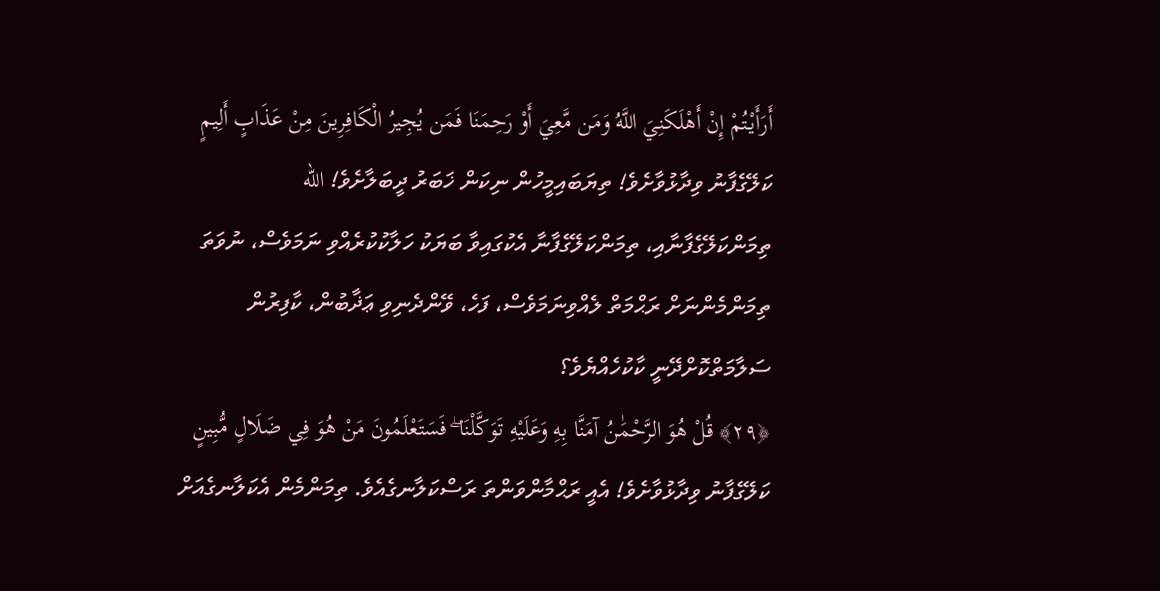أَرَأَيْتُمْ إِنْ أَهْلَكَنِيَ اللَّهُ وَمَن مَّعِيَ أَوْ رَحِمَنَا فَمَن يُجِيرُ الْكَافِرِينَ مِنْ عَذَابٍ أَلِيمٍ ކަލޭގެފާނު ވިދާޅުވާށެވެ! ތިޔަބައިމީހުން ނިކަން ޚަބަރު ދީބަލާށެވެ! الله ތިމަންކަލޭގެފާނާއި، ތިމަންކަލޭގެފާނާ އެކުގައިވާ ބަޔަކު ހަލާކުކުރެއްވި ނަމަވެސް، ނުވަތަ ތިމަންމެންނަށް ރަޙްމަތް ލެއްވިނަމަވެސް، ފަހެ، ވޭންދެނިވި ޢަޛާބުން، ކާފިރުން ސަލާމަތްކޮށްދޭނީ ކާކުހެއްޔެވެ؟
﴿٢٩﴾ قُلْ هُوَ الرَّحْمَٰنُ آمَنَّا بِهِ وَعَلَيْهِ تَوَكَّلْنَا ۖ فَسَتَعْلَمُونَ مَنْ هُوَ فِي ضَلَالٍ مُّبِينٍ ކަލޭގެފާނު ވިދާޅުވާށެވެ! އެއީ ރަޙްމާންވަންތަ ރަސްކަލާނގެއެވެ. ތިމަންމެން އެކަލާނގެއަށް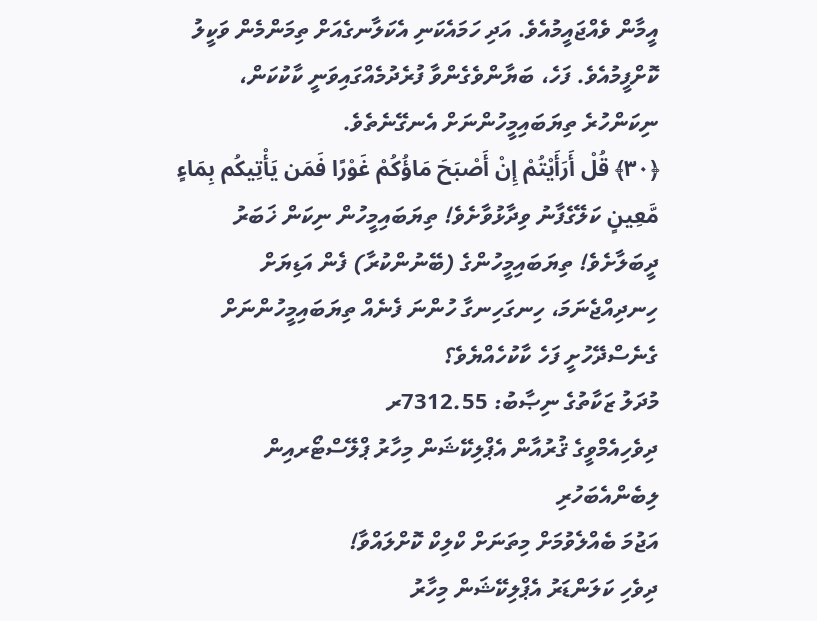އީމާން ވެއްޖައީމުއެވެ. އަދި ހަމައެކަނި އެކަލާނގެއަށް ތިމަންމެން ވަކީލު ކޮށްފީމުއެވެ. ފަހެ، ބަޔާންވެގެންވާ ފުރެދުމެއްގައިވަނީ ކާކުކަން، ނިކަންހުރެ ތިޔަބައިމީހުންނަށް އެނގޭނެތެވެ.
﴿٣٠﴾ قُلْ أَرَأَيْتُمْ إِنْ أَصْبَحَ مَاؤُكُمْ غَوْرًا فَمَن يَأْتِيكُم بِمَاءٍ مَّعِينٍ ކަލޭގެފާނު ވިދާޅުވާށެވެ! ތިޔަބައިމީހުން ނިކަން ޚަބަރު ދީބަލާށެވެ! ތިޔަބައިމީހުންގެ (ބޭނުންކުރާ) ފެން އަޑިޔަށް ހިނދިއްޖެނަމަ، ހިނގަހިނގާ ހުންނަ ފެނެއް ތިޔަބައިމީހުންނަށް ގެނެސްދޭހުށީ ފަހެ ކާކުހެއްޔެވެ؟
މުދަލު ޒަކާތުގެ ނިޞާބު: 7312.55ރ
ދިވެހިއެމްވީގެ ޤުރުއާން އެޕްލިކޭޝަން މިހާރު ޕްލޭސްޓޯރއިން ލިބެންއެބަހުރި
އަޖުމަ ބެއްލެވުމަށް މިތަނަށް ކްލިކް ކޮށްލައްވާ!
ދިވެހި ކަލަންޑަރު އެޕްލިކޭޝަން މިހާރު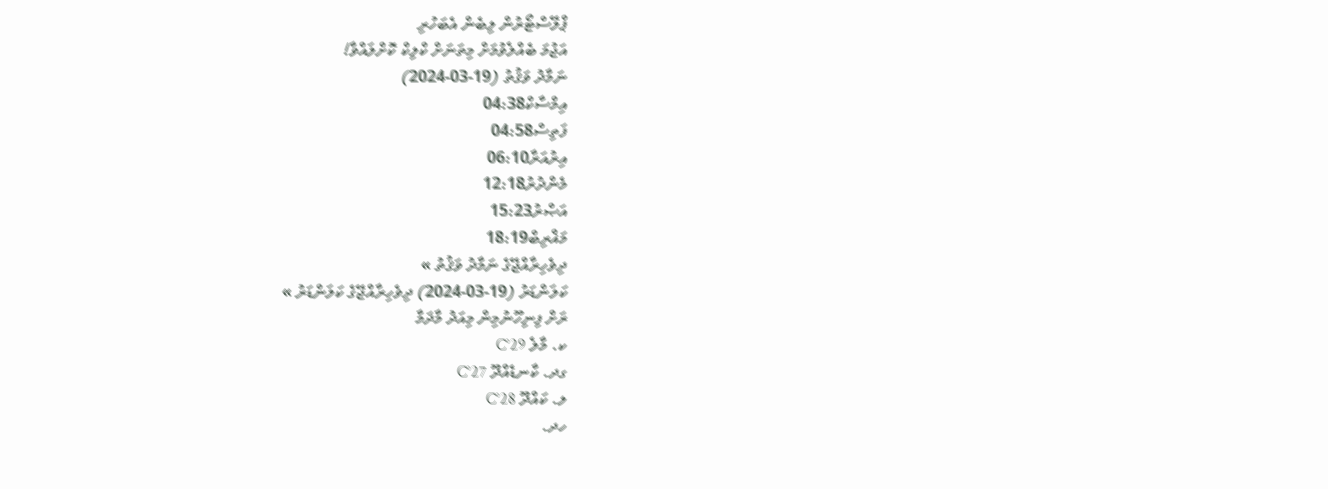ޕްލޭސްޓޯރުން ލިބެން އެބަހުރި
އަޖުމަ ބެއްލެވުމަށް މިތަނަށް ކްލިކް ކޮށްލައްވާ!
ނަމާދު ވަޤުތު (19-03-2024)
އިމްސާކް04:38
ފަތިސް04:58
އިރުއަރާ06:10
މެންދުރު12:18
އަޞްރު15:23
މަޣްރިބް18:19
ދިވެހިރާއްޖޭގެ ނަމާދު ވަޤުތު »
ކަލަންޑަރު (19-03-2024) ދިވެހިރާއްޖޭގެ ކަލަންޑަރު »
ރަށް ފިނިހޫނުމިން މިއަދު މާދަމާ
ކ. މާލެ 29°C
ގދ. ކާނޑެއްދޫ 27°C
ލ. ކައްދޫ 28°C
ހދ.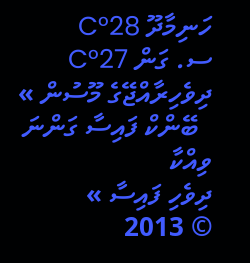ހަނިމާދޫ 28°C
ސ. ގަން 27°C
ދިވެހިރާއްޖޭގެ މޫސުން »
  ބޭންކް ފައިސާ ގަންނަ ވިއްކާ
ދިވެހި ފައިސާ »
© 2013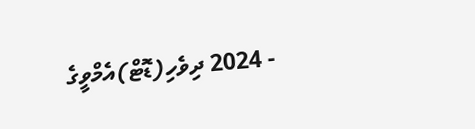- 2024 ދިވެހި(ޑޮޓް)އެމްވީގެ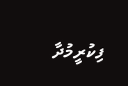ފިކުރީމުދާ